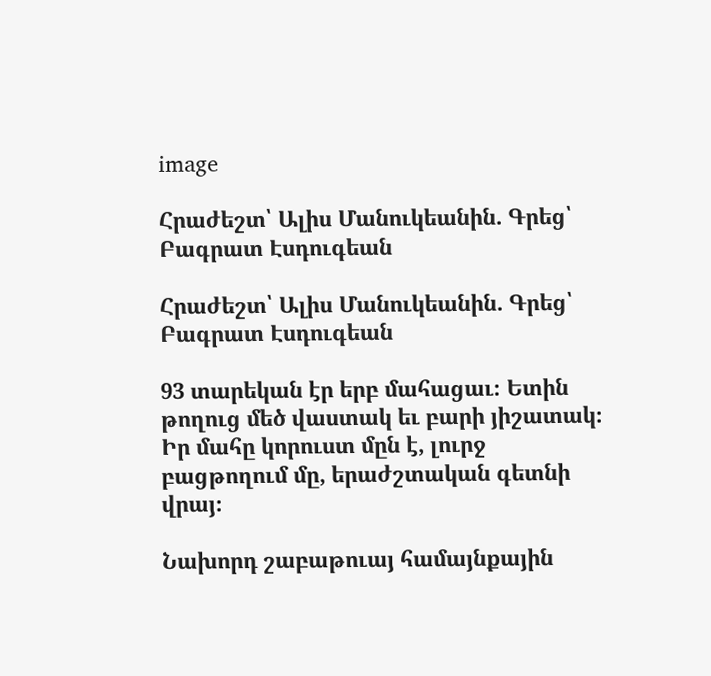image

Հրաժեշտ՝ Ալիս Մանուկեանին. Գրեց՝ Բագրատ Էսդուգեան

Հրաժեշտ՝ Ալիս Մանուկեանին. Գրեց՝ Բագրատ Էսդուգեան

93 տարեկան էր երբ մահացաւ։ Ետին թողուց մեծ վաստակ եւ բարի յիշատակ։ Իր մահը կորուստ մըն է, լուրջ բացթողում մը, երաժշտական գետնի վրայ։

Նախորդ շաբաթուայ համայնքային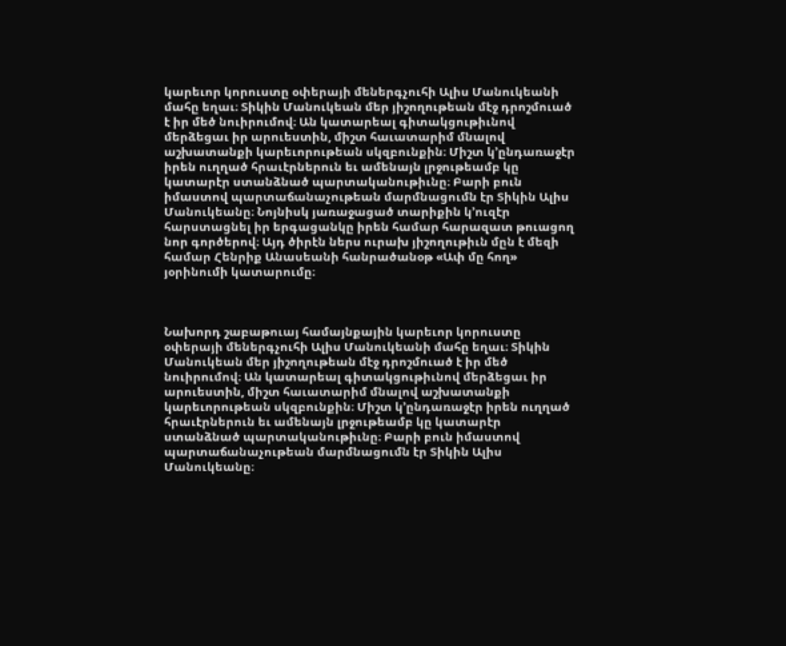կարեւոր կորուստը օփերայի մեներգչուհի Ալիս Մանուկեանի մահը եղաւ։ Տիկին Մանուկեան մեր յիշողութեան մէջ դրոշմուած է իր մեծ նուիրումով։ Ան կատարեալ գիտակցութիւնով մերձեցաւ իր արուեստին, միշտ հաւատարիմ մնալով աշխատանքի կարեւորութեան սկզբունքին։ Միշտ կ՚ընդառաջէր իրեն ուղղած հրաւէրներուն եւ ամենայն լրջութեամբ կը կատարէր ստանձնած պարտականութիւնը։ Բարի բուն իմաստով պարտաճանաչութեան մարմնացումն էր Տիկին Ալիս Մանուկեանը։ Նոյնիսկ յառաջացած տարիքին կ՚ուզէր հարստացնել իր երգացանկը իրեն համար հարազատ թուացող նոր գործերով։ Այդ ծիրէն ներս ուրախ յիշողութիւն մըն է մեզի համար Հենրիք Անասեանի հանրածանօթ «Ափ մը հող» յօրինումի կատարումը։



Նախորդ շաբաթուայ համայնքային կարեւոր կորուստը օփերայի մեներգչուհի Ալիս Մանուկեանի մահը եղաւ։ Տիկին Մանուկեան մեր յիշողութեան մէջ դրոշմուած է իր մեծ նուիրումով։ Ան կատարեալ գիտակցութիւնով մերձեցաւ իր արուեստին, միշտ հաւատարիմ մնալով աշխատանքի կարեւորութեան սկզբունքին։ Միշտ կ՚ընդառաջէր իրեն ուղղած հրաւէրներուն եւ ամենայն լրջութեամբ կը կատարէր ստանձնած պարտականութիւնը։ Բարի բուն իմաստով պարտաճանաչութեան մարմնացումն էր Տիկին Ալիս Մանուկեանը։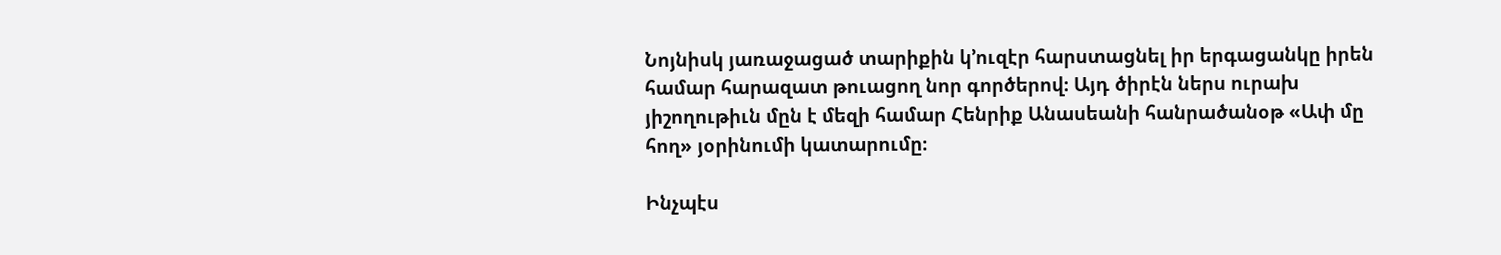Նոյնիսկ յառաջացած տարիքին կ՚ուզէր հարստացնել իր երգացանկը իրեն համար հարազատ թուացող նոր գործերով։ Այդ ծիրէն ներս ուրախ յիշողութիւն մըն է մեզի համար Հենրիք Անասեանի հանրածանօթ «Ափ մը հող» յօրինումի կատարումը։

Ինչպէս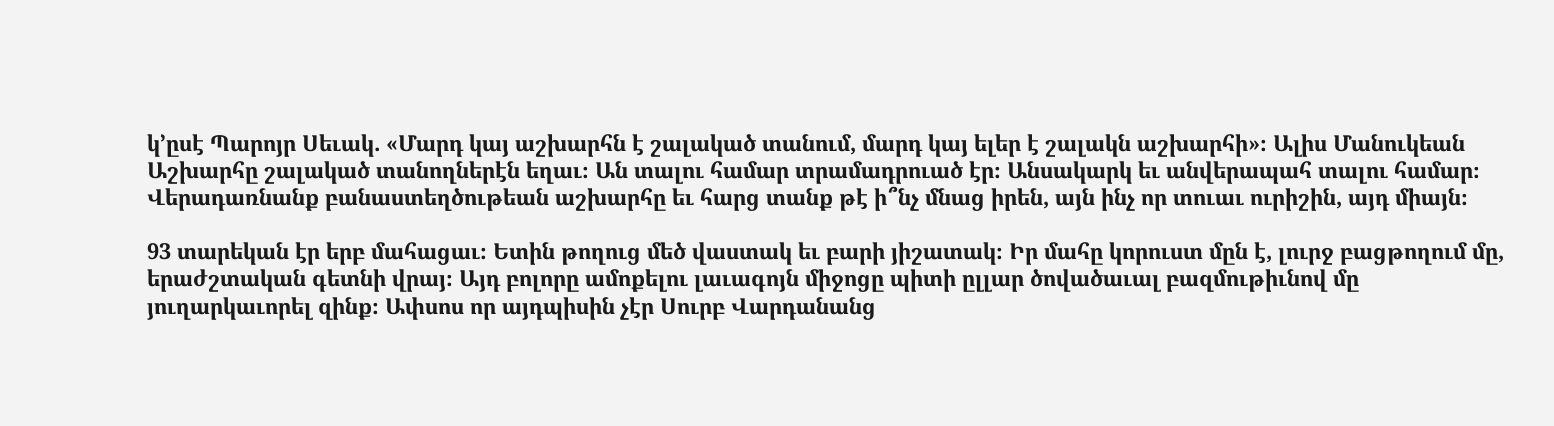կ՚ըսէ Պարոյր Սեւակ. «Մարդ կայ աշխարհն է շալակած տանում, մարդ կայ ելեր է շալակն աշխարհի»։ Ալիս Մանուկեան Աշխարհը շալակած տանողներէն եղաւ։ Ան տալու համար տրամադրուած էր։ Անսակարկ եւ անվերապահ տալու համար։ Վերադառնանք բանաստեղծութեան աշխարհը եւ հարց տանք թէ ի՞նչ մնաց իրեն, այն ինչ որ տուաւ ուրիշին, այդ միայն։

93 տարեկան էր երբ մահացաւ։ Ետին թողուց մեծ վաստակ եւ բարի յիշատակ։ Իր մահը կորուստ մըն է, լուրջ բացթողում մը, երաժշտական գետնի վրայ։ Այդ բոլորը ամոքելու լաւագոյն միջոցը պիտի ըլլար ծովածաւալ բազմութիւնով մը յուղարկաւորել զինք։ Ափսոս որ այդպիսին չէր Սուրբ Վարդանանց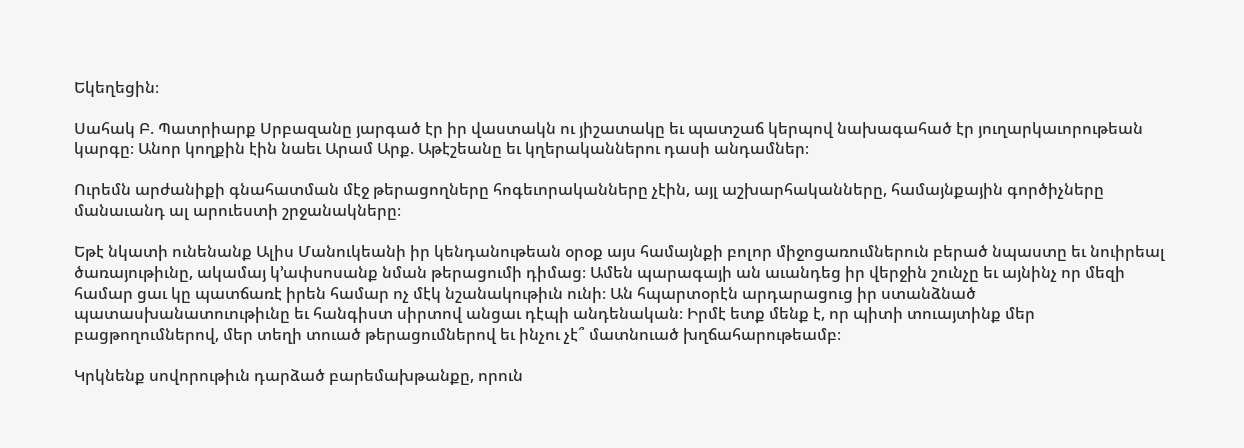Եկեղեցին։

Սահակ Բ. Պատրիարք Սրբազանը յարգած էր իր վաստակն ու յիշատակը եւ պատշաճ կերպով նախագահած էր յուղարկաւորութեան կարգը։ Անոր կողքին էին նաեւ Արամ Արք. Աթէշեանը եւ կղերականներու դասի անդամներ։

Ուրեմն արժանիքի գնահատման մէջ թերացողները հոգեւորականները չէին, այլ աշխարհականները, համայնքային գործիչները մանաւանդ ալ արուեստի շրջանակները։

Եթէ նկատի ունենանք Ալիս Մանուկեանի իր կենդանութեան օրօք այս համայնքի բոլոր միջոցառումներուն բերած նպաստը եւ նուիրեալ ծառայութիւնը, ակամայ կ՚ափսոսանք նման թերացումի դիմաց։ Ամեն պարագայի ան աւանդեց իր վերջին շունչը եւ այնինչ որ մեզի համար ցաւ կը պատճառէ իրեն համար ոչ մէկ նշանակութիւն ունի։ Ան հպարտօրէն արդարացուց իր ստանձնած պատասխանատուութիւնը եւ հանգիստ սիրտով անցաւ դէպի անդենական։ Իրմէ ետք մենք է, որ պիտի տուայտինք մեր բացթողումներով, մեր տեղի տուած թերացումներով եւ ինչու չէ՞ մատնուած խղճահարութեամբ։

Կրկնենք սովորութիւն դարձած բարեմախթանքը, որուն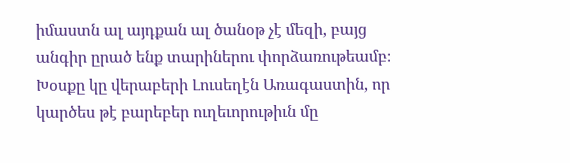իմաստն ալ այդքան ալ ծանօթ չէ մեզի, բայց անգիր ըրած ենք տարիներու փորձառութեամբ։ Խօսքը կը վերաբերի Լուսեղէն Առագաստին, որ կարծես թէ բարեբեր ուղեւորութիւն մը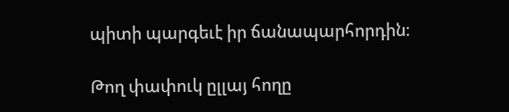պիտի պարգեւէ իր ճանապարհորդին։

Թող փափուկ ըլլայ հողը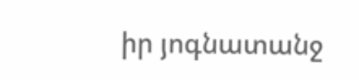իր յոգնատանջ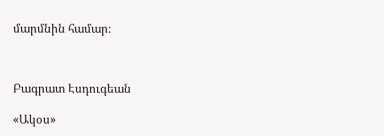մարմնին համար։



Բագրատ Էսդուգեան

«Ակօս»